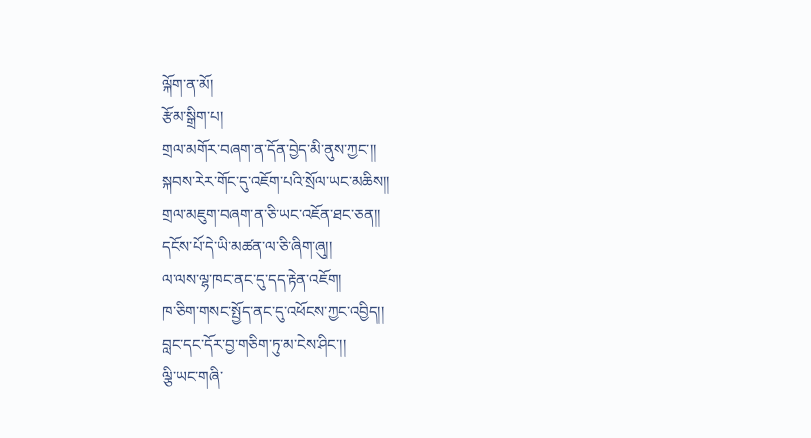ལྐོག་ན་མོ།
རྩོམ་སྒྲིག་པ།
གྲལ་མགོར་བཞག་ན་དོན་བྱེད་མི་ནུས་ཀྱང་།།
སྐབས་རེར་གོང་དུ་འཇོག་པའི་སྲོལ་ཡང་མཆིས།།
གྲལ་མཇུག་བཞག་ན་ཅི་ཡང་འཇོན་ཐང་ཅན།།
དངོས་པོ་དེ་ཡི་མཚན་ལ་ཅི་ཞིག་ཞུ།།
ལ་ལས་ལྷ་ཁང་ནང་དུ་དད་རྟེན་འཇོག།
ཁ་ཅིག་གསང་སྤྱོད་ནང་དུ་འཕོངས་ཀྱང་འབྱིད།།
བླང་དང་དོར་བྱ་གཅིག་ཏུ་མ་ངེས་ཤིང་།།
ལྕི་ཡང་གཞི་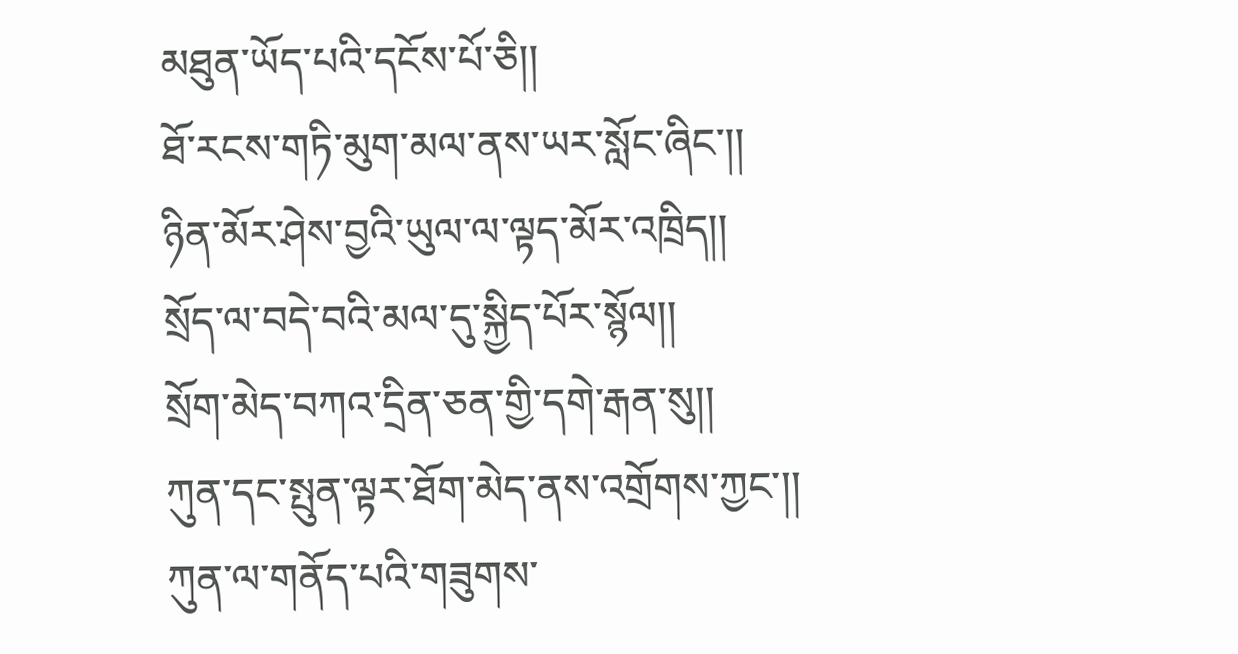མཐུན་ཡོད་པའི་དངོས་པོ་ཅི།།
ཐོ་རངས་གཏི་མུག་མལ་ནས་ཡར་སློང་ཞིང་།།
ཉིན་མོར་ཤེས་བྱའི་ཡུལ་ལ་ལྟད་མོར་འཁྲིད།།
སྲོད་ལ་བདེ་བའི་མལ་དུ་སྐྱིད་པོར་སྙོལ།།
སྲོག་མེད་བཀའ་དྲིན་ཅན་གྱི་དགེ་རྒན་སུ།།
ཀུན་དང་སྤུན་ལྟར་ཐོག་མེད་ནས་འགྲོགས་ཀྱང་།།
ཀུན་ལ་གནོད་པའི་གཟུགས་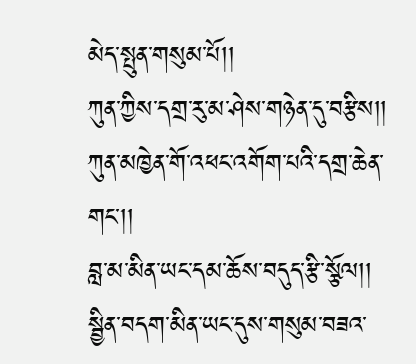མེད་སྤུན་གསུམ་པོ།།
ཀུན་ཀྱིས་དགྲ་རུ་མ་ཤེས་གཉེན་དུ་བརྩིས།།
ཀུན་མཁྱེན་གོ་འཕང་འགོག་པའི་དགྲ་ཆེན་གང་།།
བླ་མ་མིན་ཡང་དམ་ཆོས་བདུད་རྩི་སྩོལ།།
སྦྱིན་བདག་མིན་ཡང་དུས་གསུམ་བཟའ་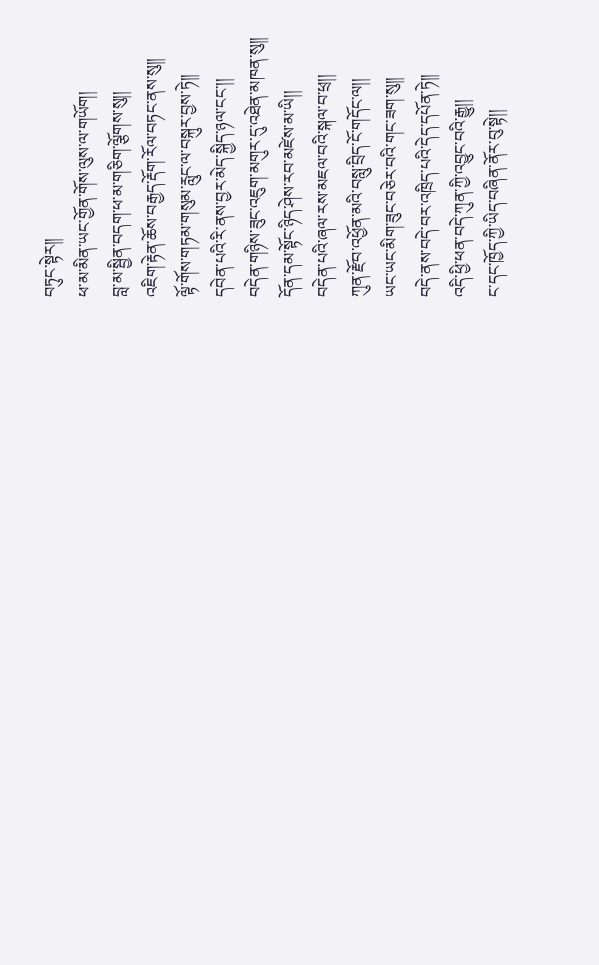བཏུང་སྟེར།།
ཕ་མ་མིན་ཡང་གྱོན་གོས་ལུས་ལ་གཡོག།
བླ་མ་སྦྱིན་བདག་ཕ་མ་གཅིག་ལྕོགས་སུ།།
འཇིག་རྟེན་ཆོས་བརྒྱད་རྡོག་རོལ་བཏང་ནས་སུ།།
ལྟོ་གོས་གཏམ་གསུམ་རླུང་ལ་བསྐུར་བྱས་ཏེ།།
དབེན་པའི་རི་ནས་བྱར་མེད་སྐྱིད་ཉལ་ངང་།།
བདེན་གཉིས་ཟུང་འཇུག་མགུར་དུ་འཐེན་མཁན་སུ།།
དོན་དམ་སྟོང་ཉིད་ཤེས་རབ་མཛེས་མ་ཡི།།
བདེན་པའི་ཞལ་རས་མཇལ་བའི་སྐལ་བ་ཕྲ།།
ཀུན་རྫོབ་འཕྱོན་མའི་བསླུ་བྲིད་ངོ་གདོང་ལ།།
ཡང་ཡང་མིག་ཟུང་བཅེར་བའི་གང་ཟག་སུ།།
བདེ་ནས་བདེ་བར་འཁྲིད་པའི་དེད་དཔོན་ཏེ།།
འདི་ཕྱི་ཕན་བདེ་ཀུན་ཀྱི་འབྱུང་བའི་རྒྱུ།།
ང་དང་ཁྱོད་ཀྱི་ཡིད་བཞིན་ནོར་བུ་སྟེ།།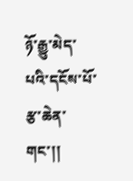ཉོ་རྒྱུ་མེད་པའི་དངོས་པོ་རྩ་ཆེན་གང་།།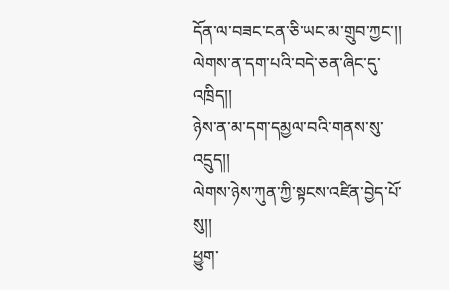དོན་ལ་བཟང་ངན་ཅི་ཡང་མ་གྲུབ་ཀྱང་།།
ལེགས་ན་དག་པའི་བདེ་ཅན་ཞིང་དུ་འཁྲིད།།
ཉེས་ན་མ་དག་དམྱལ་བའི་གནས་སུ་འདྲུད།།
ལེགས་ཉེས་ཀུན་ཀྱི་སྟངས་འཛིན་བྱེད་པོ་སུ།།
ཕྱུག་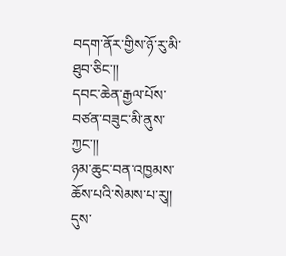བདག་ནོར་གྱིས་ཉོ་རུ་མི་ཐུབ་ཅིང་།།
དབང་ཆེན་རྒྱལ་པོས་བཙན་བཟུང་མི་ནུས་ཀྱང་།།
ཉམ་ཆུང་བན་འཁྱམས་ཆོས་པའི་སེམས་པ་རུ།།
དུས་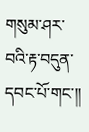གསུམ་ཤར་བའི་རྟ་བདུན་དབང་པོ་གང་།།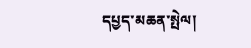དཔྱད་མཆན་སྤེལ།